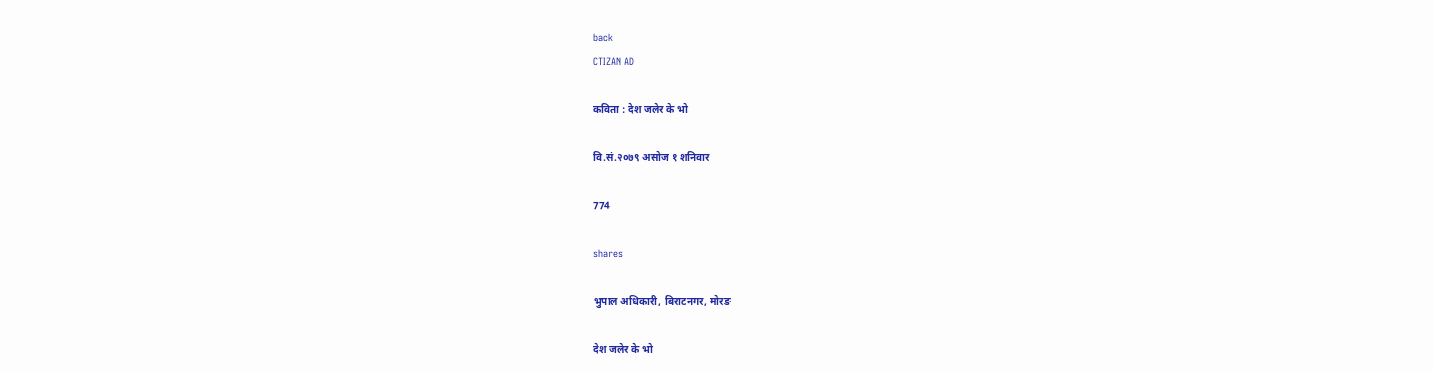back
CTIZAN AD

कविता : देश जलेर के भो

वि.सं.२०७९ असोज १ शनिवार

774

shares

भुपाल अधिकारी, बिराटनगर, मोरङ

देश जलेर के भो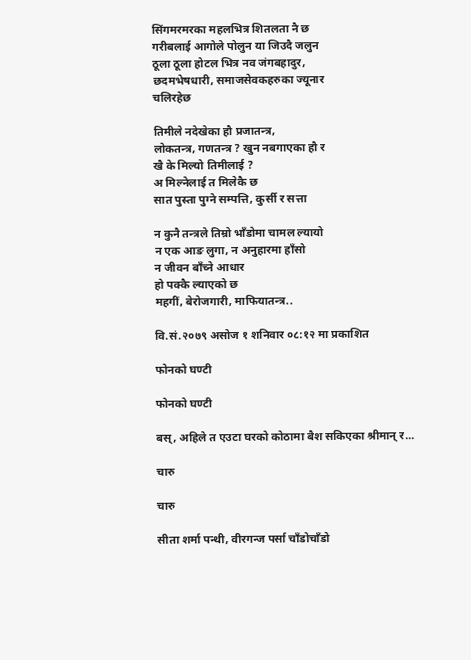सिंगमरमरका महलभित्र शितलता नै छ
गरीबलाई आगोले पोलुन या जिउदै जलुन
ठूला ठूला होटल भित्र नव जंगबहादुर,
छदमभेषधारी, समाजसेवकहरुका ज्यूनार
चलिरहेछ

तिमीले नदेखेका हौ प्रजातन्त्र,
लोकतन्त्र, गणतन्त्र ? खुन नबगाएका हौ र
खै के मिल्यो तिमीलाई ?
अ मिल्नेलाई त मिलेकै छ
सात पुस्ता पुग्ने सम्पत्ति, कुर्सी र सत्ता

न कुनै तन्त्रले तिम्रो भाँडोमा चामल ल्यायो
न एक आङ लुगा, न अनुहारमा हाँसो
न जीवन बाँच्ने आधार
हो पक्कै ल्याएको छ
महगीं, बेरोजगारी, माफियातन्त्र..

वि.सं.२०७९ असोज १ शनिवार ०८:१२ मा प्रकाशित

फोनको घण्टी

फोनको घण्टी

बस्, अहिले त एउटा घरको कोठामा बैश सकिएका श्रीमान् र...

चारु

चारु

सीता शर्मा पन्थी, वीरगन्ज पर्सा चाँडोचाँडो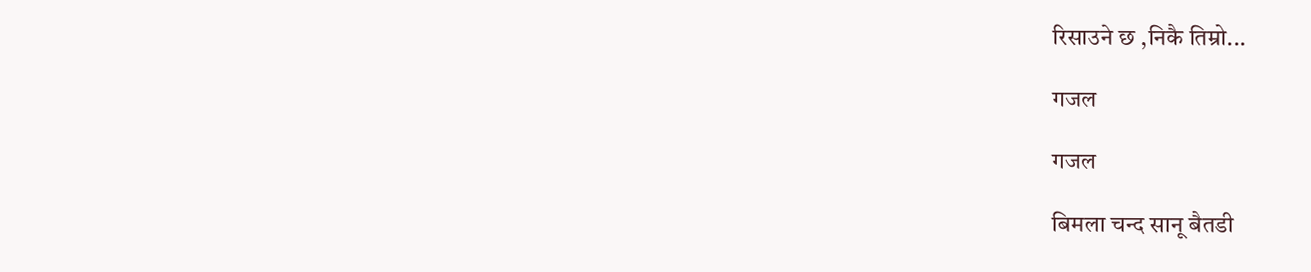रिसाउने छ ,निकै तिम्रो...

गजल

गजल

बिमला चन्द सानू बैतडी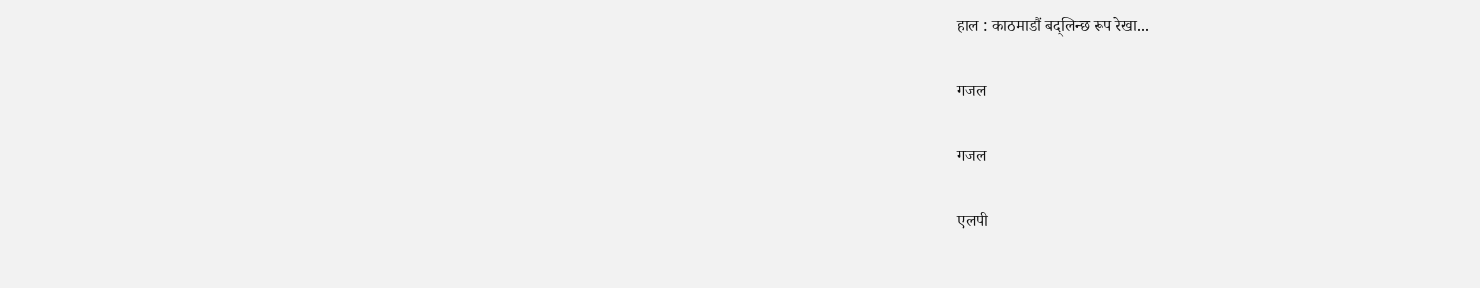हाल : काठमाडौं बद्लिन्छ रूप रेखा...

गजल

गजल

एलपी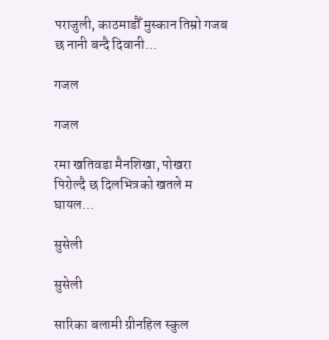पराजुली, काठमाडौँ मुस्कान तिम्रो गजब छ नानी बन्दै दिवानी...

गजल

गजल

रमा खतिवडा मैनशिखा, पोखरा  पिरोल्दै छ दिलभित्रको खतले म घायल...

सुसेली

सुसेली

सारिका बलामी ग्रीनहिल स्कुल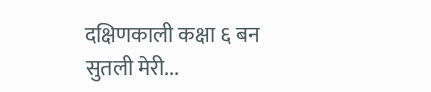दक्षिणकाली कक्षा ६ बन सुतली मेरी...